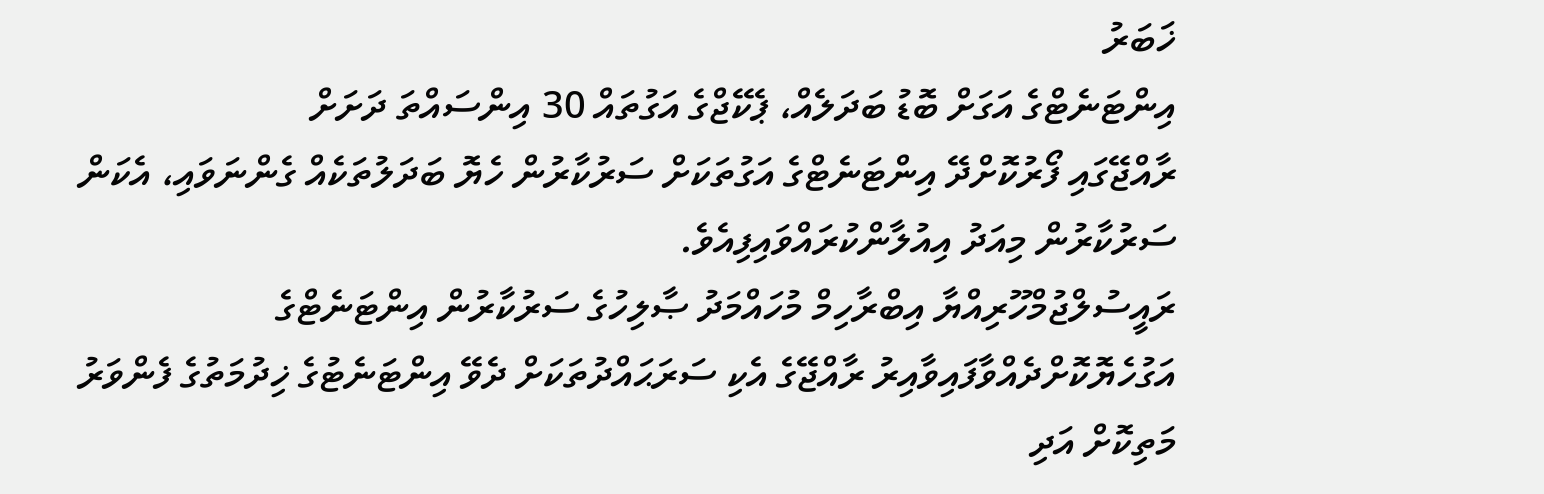ޚަބަރު
އިންޓަނެޓްގެ އަގަށް ބޮޑު ބަދަލެއް، ޕެކޭޖްގެ އަގުތައް 30 އިންސައްތަ ދަށަށް
ރާއްޖޭގައި ފޯރުކޮށްދޭ އިންޓަނެޓްގެ އަގުތަކަށް ސަރުކާރުން ހެޔޮ ބަދަލުތަކެއް ގެންނަވައި، އެކަން ސަރުކާރުން މިއަދު އިއުލާންކުރައްވައިފިއެވެ.
ރައީސުލްޖުމްހޫރިއްޔާ އިބްރާހިމް މުހައްމަދު ޞާލިހުގެ ސަރުކާރުން އިންޓަނެޓްގެ އަގުހެޔޮކޮށްދެއްވާފައިވާއިރު ރާއްޖޭގެ އެކި ސަރަޙައްދުތަކަށް ދެވޭ އިންޓަނެޓުގެ ޚިދުމަތުގެ ފެންވަރު މަތިކޮށް އަދި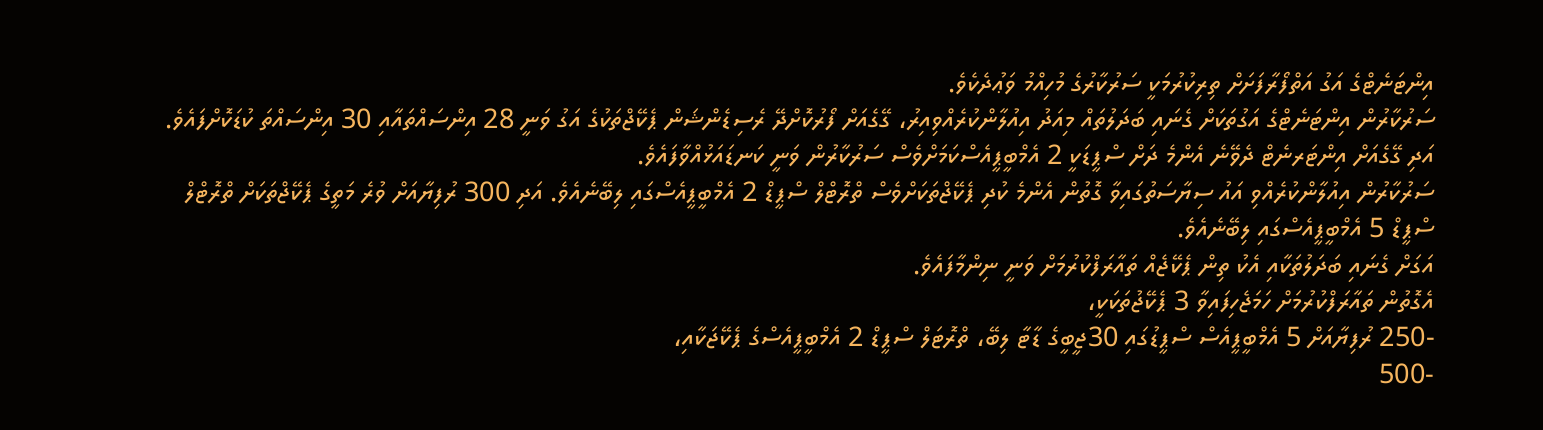އިންޓަނެޓްގެ އަގު އަތްފޯރާފަށަށް ތިރިކުރުމަކީ ސަރުކާރުގެ މުހިއްމު ވަޢުދެކެވެ.
ސަރުކާރުން އިންޓަނެޓްގެ އަގުތަކަށް ގެނައި ބަދަލުތައް މިއަދު އިއުލާންކުރެއްވިއިރު، ގޭގެއަށް ފޯރުކޮށްދޭ ރެސިޑެންޝަން ޕެކޭޖްތަކުގެ އަގު ވަނީ 28 އިންސައްތައާއި 30 އިންސައްތަ ކުޑަކޮށްފައެވެ. އަދި ގޭގެއަށް އިންޓަރނެޓް ދެވޭނެ އެންމެ ދަށް ސްޕީޑަކީ 2 އެމްބީޕީއެސްކަމަށްވެސް ސަރުކާރުން ވަނީ ކަނޑައަޅުއްވާފައެވެ.
ސަރުކާރުން އިއުލާންކުރެއްވި އައު ސިޔާސަތުގައިވާ ގޮތުން އެންމެ ކުދި ޕެކޭޖްތަކަށްވެސް ތްރޮޓްލް ސްޕީޑް 2 އެމްބީޕީއެސްގައި ލިބޭނެއެވެ. އަދި 300 ރުފިޔާއަށް ވުރެ މަތީގެ ޕެކޭޖްތަކަށް ތްރޮޓްލް ސްޕީޑް 5 އެމްބީޕީއެސްގައި ލިބޭނެއެވެ.
އަގަށް ގެނައި ބަދަލުތަކާއި އެކު ތިން ޕެކޭޖެއް ތައާރަފްކުރުމަށް ވަނީ ނިންމާފައެވެ.
އެގޮތުން ތައާރަފްކުރުމަށް ހަމަޖެހިފައިވާ 3 ޕެކޭޖުތަކަކީ،
-250 ރުފިޔާއަށް 5 އެމްބީޕީއެސް ސްޕީޑުގައި 30ޖީބީގެ ޑާޓާ ލިބޭ، ތްރޮޓަލް ސްޕީޑް 2 އެމްބީޕީއެސްގެ ޕެކޭޖަކާއި،
-500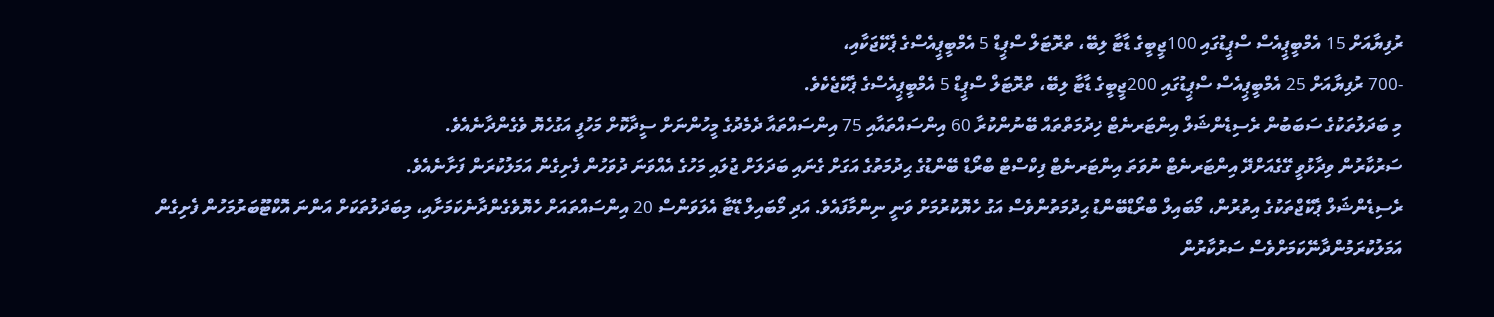ރުފިޔާއަށް 15 އެމްބީޕީއެސް ސްޕީޑުގައި 100ޖީބީގެ ޑާޓާ ލިބޭ، ތްރޮޓަލް ސްޕީޑް 5 އެމްބީޕީއެސްގެ ޕެކޭޖަކާއި،
-700 ރުފިޔާއަށް 25 އެމްބީޕީއެސް ސްޕީޑުގައި 200ޖީބީގެ ޑާޓާ ލިބޭ، ތްރޮޓަލް ސްޕީޑް 5 އެމްބީޕީއެސްގެ ޕެކޭޖެކެވެ.
މި ބަދަލުތަކުގެ ސަބަބުން ރެސިޑެންޝަލް އިންޓަރނެޓް ޚިދުމަތްތައް ބޭނުންކުރާ 60 އިންސައްތައާއި 75 އިންސައްތައާ ދެމެދުގެ މީހުންނަށް ސީދާކޮށް މަހުފީ އަގުހެޔޮ ވެގެންދާނެއެވެ.
ސަރުކާރުން ވިދާޅުވީ ގޭގެއަށްދޭ އިންޓަރނެޓް ނުވަތަ އިންޓަރނެޓް ފިކްސްޓް ބްރޯޑް ބޭންޑުގެ ޙިދުމަތުގެ އަގަށް ގެނައި ބަދަލަށް ޖުލައި މަހުގެ އެއްވަނަ ދުވަހުން ފެށިގެން އަމަލުކުރަން ފަށާނެއެވެ.
ރެސިޑެންޝަލް ޕެކޭޖްތަކުގެ އިތުރުން، މޯބައިލް ބްރޯޑްބޭންޑު ޙިދުމަތުންވެސް އަގު ހެޔޮކުރުމަށް ވަނީ ނިންމާފައެވެ. އަދި މޯބައިލް ޑޭޓާ އެލަވަންސް 20 އިންސައްތައަށް ހެޔޮވެގެންދާނެކަމަށާއި، މިބަދަލުތަކަށް އަންނަ އޮކްޓޫބަރުމަހުން ފެށިގެން އަމަލުކުރަމުންދާނޭކަމަށްވެސް ސަރުކާރުން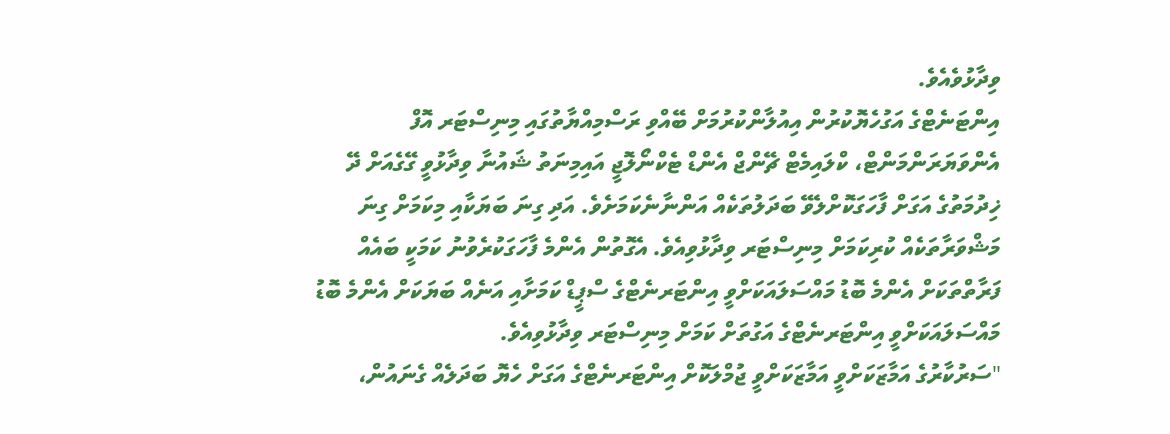ވިދާޅުވެއެވެ.
އިންޓަނެޓްގެ އަގުހެޔޮކުރުން އިއުލާންކުރުމަށް ބޭއްވި ރަސްމިއްޔާތުގައި މިނިސްޓަރ އޮފް އެންވަޔަރަންމަންޓް، ކްލައިމެޓް ޗޭންޖް އެންޑް ޓެކްނޯލޮޖީ އައިމިނަތު ޝައުނާ ވިދާޅުވީ ގޭގެއަށް ދޭ ޚިދުމަތުގެ އަގަށް ފާހަގަކޮށްލެވޭ ބަދަލުތަކެއް އަންނާނެކަމަށެވެ. އަދި ގިނަ ބަޔަކާއި މިކަމަށް ގިނަ މަޝްވަރާތަކެއް ކުރިކަމަށް މިނިސްޓަރ ވިދާޅުވިއެވެ. އެގޮތުން އެންމެ ފާހަގަކުރެވުނު ކަމަކީ ބައެއް ފަރާތްތަކަށް އެންމެ ބޮޑު މައްސަލައަކަށްވީ އިންޓަރނެޓްގެ ސްޕީޑް ކަމަށާއި އަނެއް ބަޔަކަށް އެންމެ ބޮޑު މައްސަލައަކަށްވީ އިންޓަރނެޓްގެ އަގުތަށް ކަމަށް މިނިސްޓަރ ވިދާޅުވިއެވެ.
"ސަރުކާރުގެ އަމާޒަކަށްވީ އަމާޒަކަށްވީ ޖުމްލަކޮށް އިންޓަރނެޓްގެ އަގަށް ހެޔޮ ބަދަލެއް ގެނައުން،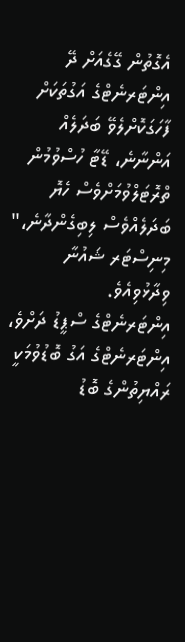އެގޮތުން ގޭގެއަށް ދޭ އިންޓަރނެޓްގެ އަގުތަކަށް ފާހަގަކޮށްލެވޭ ބަދަލެއް އަންނާނެ، ޑޭޓާ ހުސްވުމުން ތްރޮޓަލްވުމަށްވެސް ހެޔޮ ބަދަލެއްވެސް ލިބިގެންދާނެ،" މިނިސްޓަރ ޝައުނާ ވިދާޅުވިއެވެ.
އިންޓަރނެޓްގެ ސްޕީޑު ދަށްވެ، އިންޓަރނެޓްގެ އަގު ބޮޑުވުމަކީ ރައްޔިތުންގެ ބޮޑު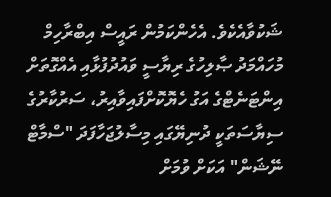ޝަކުވާއެކެވެ. އެހެންކަމުން ރައީސް އިބްރާހިމް މުހައްމަދު ޞާލިހުގެ ރިޔާސީ ވައުދުފުޅާއި އެއްގޮތަށް އިންޓަނެޓްގެ އަގު ހެޔޮކޮށްފައިވާއިރު، ސަރުކާރުގެ ސިޔާސަތަކީ ދުނިޔޭގައި މިސާލުޖަހާފަދަ "ސްމާޓް ނޭޝަން" އަކަށް ވުމަށް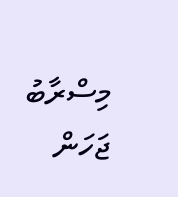މިސްރާބު ޖަހަން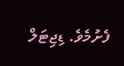ފެށުމެވެ. ޑިޖިޓަލް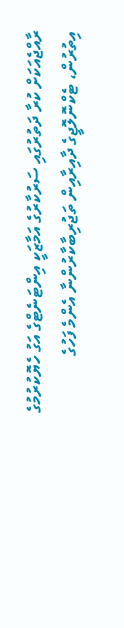ރާއްޖެއަކަށް ކުރާ ދަތުރުގައި ސަރުކާރުގެ އަމާޒަކީ އިންޓަނެޓްގެ އަގު ހެޔޮކުރުމުގެ އިތުރުން، ޓެކްނޮލޮޖީގެ ދާއިރާއިން ތަޖުރިބާކާރުންނާ އެންމެ ފަހުގެ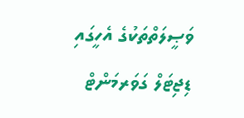ވަޞީލަތްތަކުގެ އެހީގައި ޑިޖިޓަލް ގަވަރމަންޓް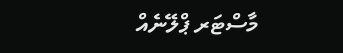މާސްޓަރ ޕްލޭނެއް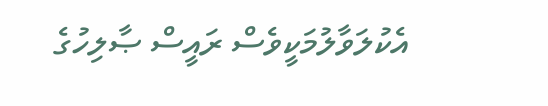އެކުލަވާލުމަކީވެސް ރައީސް ޞާލިހުގެ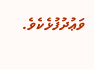ވަޢުދުފުޅެކެވެ.